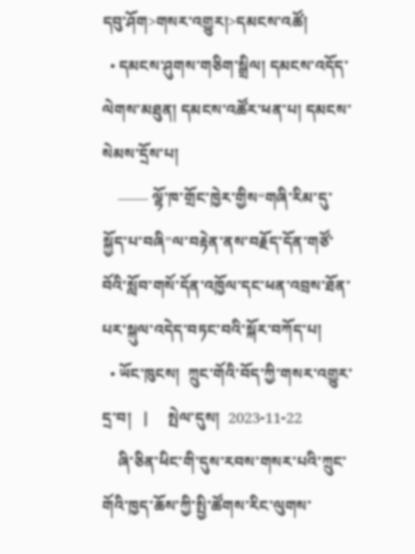དབུ་ཤོག>གསར་འགྱུར།>དམངས་འཚོ།
  • དམངས་ཤུགས་གཅིག་སྒྲིལ། དམངས་འདོད་ལེགས་མཐུན། དམངས་འཚོར་ཕན་པ། དམངས་སེམས་དྲོས་པ།
    —— ལྷོ་ཁ་གྲོང་ཁྱེར་གྱིས“གཞི་རིམ་དུ་སྐྱོད་པ་བཞི”ལ་བརྟེན་ནས་བརྗོད་དོན་གཙོ་བོའི་སློབ་གསོ་དོན་འཁྱོལ་དང་ཕན་འབྲས་ཐོན་པར་སྐུལ་འདེད་བཏང་བའི་སྐོར་བཀོད་པ།
  • ཡོང་ཁུངས།  ཀྲུང་གོའི་བོད་ཀྱི་གསར་འགྱུར་དྲ་བ།   |     སྤེལ་དུས།  2023-11-22
    ཞི་ཅིན་ཕིང་གི་དུས་རབས་གསར་པའི་ཀྲུང་གོའི་ཁྱད་ཆོས་ཀྱི་སྤྱི་ཚོགས་རིང་ལུགས་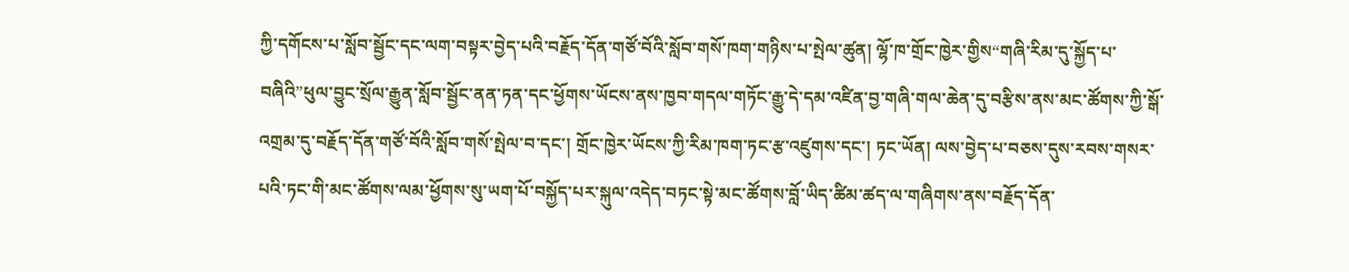ཀྱི་དགོངས་པ་སློབ་སྦྱོང་དང་ལག་བསྟར་བྱེད་པའི་བརྗོད་དོན་གཙོ་བོའི་སློབ་གསོ་ཁག་གཉིས་པ་སྤེལ་ཚུན། ལྷོ་ཁ་གྲོང་ཁྱེར་གྱིས“གཞི་རིམ་དུ་སྐྱོད་པ་བཞིའི”ཕུལ་བྱུང་སྲོལ་རྒྱུན་སློབ་སྦྱོང་ནན་ཏན་དང་ཕྱོགས་ཡོངས་ནས་ཁྱབ་གདལ་གཏོང་རྒྱུ་དེ་དམ་འཛིན་བྱ་གཞི་གལ་ཆེན་དུ་བརྩིས་ནས་མང་ཚོགས་ཀྱི་སྒོ་འགྲམ་དུ་བརྗོད་དོན་གཙོ་བོའི་སློབ་གསོ་སྤེལ་བ་དང་། གྲོང་ཁྱེར་ཡོངས་ཀྱི་རིམ་ཁག་ཏང་རྩ་འཛུགས་དང་། ཏང་ཡོན། ལས་བྱེད་པ་བཅས་དུས་རབས་གསར་པའི་ཏང་གི་མང་ཚོགས་ལམ་ཕྱོགས་སུ་ཡག་པོ་བསྐྱོད་པར་སྐུལ་འདེད་བཏང་སྟེ་མང་ཚོགས་བློ་ཡིད་ཚིམ་ཚད་ལ་གཞིགས་ནས་བརྗོད་དོན་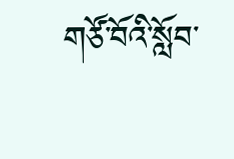གཙོ་བོའི་སློབ་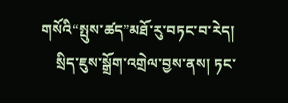གསོའི“སྤུས་ཚད”མཐོ་རུ་བཏང་བ་རེད།
    སྲིད་ཇུས་སྒྲོག་འགྲེལ་བྱས་ནས། ཏང་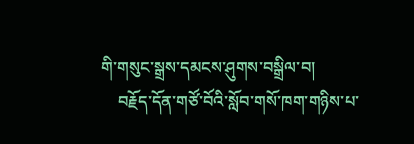གི་གསུང་སྒྲས་དམངས་ཤུགས་བསྒྲིལ་བ།
    བརྗོད་དོན་གཙོ་བོའི་སློབ་གསོ་ཁག་གཉིས་པ་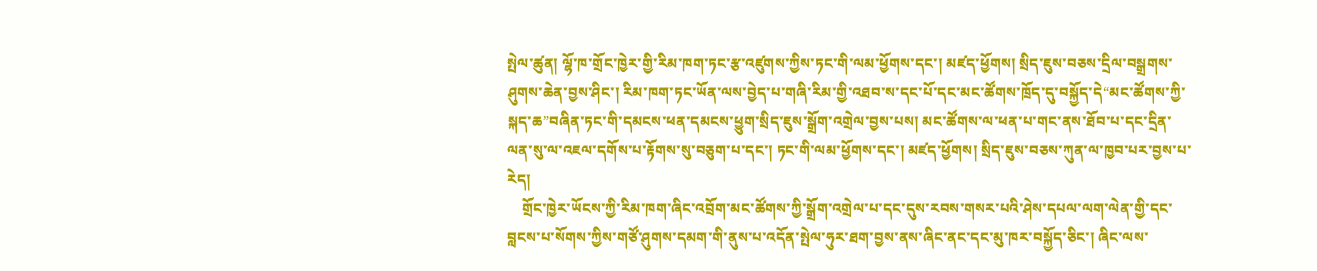སྤེལ་ཚུན། ལྷོ་ཁ་གྲོང་ཁྱེར་གྱི་རིམ་ཁག་ཏང་རྩ་འཛུགས་ཀྱིས་ཏང་གི་ལམ་ཕྱོགས་དང་། མཛད་ཕྱོགས། སྲིད་ཇུས་བཅས་དྲིལ་བསྒྲགས་ཤུགས་ཆེན་བྱས་ཤིང་། རིམ་ཁག་ཏང་ཡོན་ལས་བྱེད་པ་གཞི་རིམ་གྱི་འཐབ་ས་དང་པོ་དང་མང་ཚོགས་ཁྲོད་དུ་བསྐྱོད་དེ“མང་ཚོགས་ཀྱི་སྐད་ཆ”བཞིན་ཏང་གི་དམངས་ཕན་དམངས་ཕྱུག་སྲིད་ཇུས་སྒྲོག་འགྲེལ་བྱས་པས། མང་ཚོགས་ལ་ཕན་པ་གང་ནས་ཐོབ་པ་དང་དྲིན་ལན་སུ་ལ་འཇལ་དགོས་པ་རྟོགས་སུ་བཅུག་པ་དང་། ཏང་གི་ལམ་ཕྱོགས་དང་། མཛད་ཕྱོགས། སྲིད་ཇུས་བཅས་ཀུན་ལ་ཁྱབ་པར་བྱས་པ་རེད།
    གྲོང་ཁྱེར་ཡོངས་ཀྱི་རིམ་ཁག་ཞིང་འབྲོག་མང་ཚོགས་ཀྱི་སྒྲོག་འགྲེལ་པ་དང་དུས་རབས་གསར་པའི་ཤེས་དཔལ་ལག་ལེན་གྱི་དང་བླངས་པ་སོགས་ཀྱིས་གཙོ་ཤུགས་དམག་གི་ནུས་པ་འདོན་སྤེལ་ཧུར་ཐག་བྱས་ནས་ཞིང་ནང་དང་མུ་ཁར་བསྐྱོད་ཅིང་། ཞིང་ལས་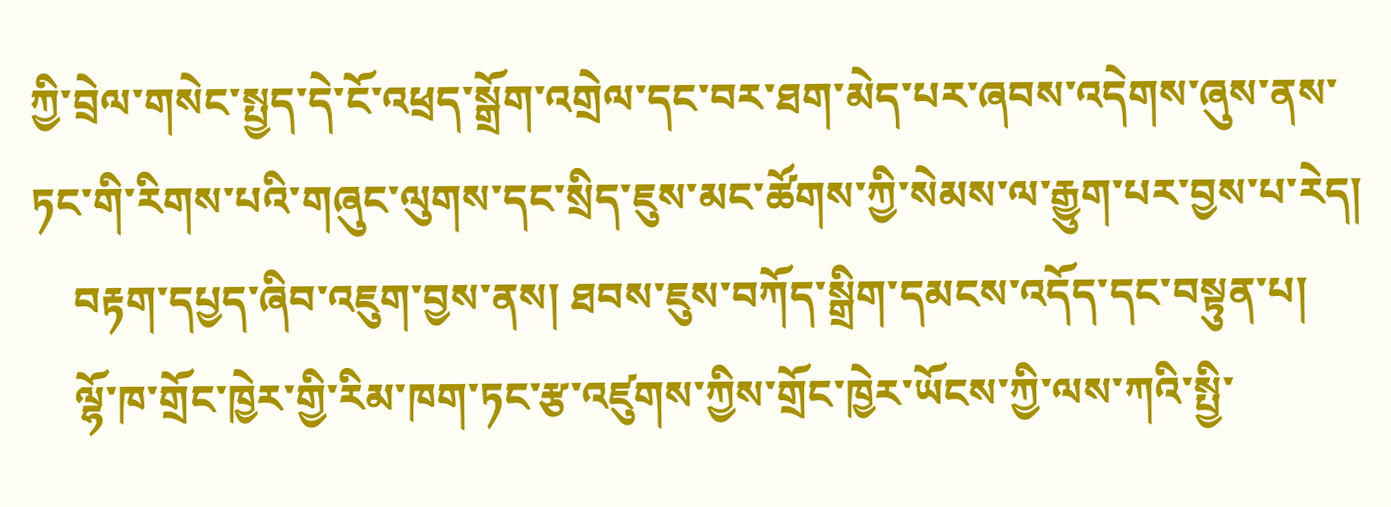ཀྱི་བྲེལ་གསེང་སྤྱད་དེ་ངོ་འཕྲད་སྒྲོག་འགྲེལ་དང་བར་ཐག་མེད་པར་ཞབས་འདེགས་ཞུས་ནས་ཏང་གི་རིགས་པའི་གཞུང་ལུགས་དང་སྲིད་ཇུས་མང་ཚོགས་ཀྱི་སེམས་ལ་རྒྱུག་པར་བྱས་པ་རེད།
    བརྟག་དཔྱད་ཞིབ་འཇུག་བྱས་ནས། ཐབས་ཇུས་བཀོད་སྒྲིག་དམངས་འདོད་དང་བསྟུན་པ།
    ལྷོ་ཁ་གྲོང་ཁྱེར་གྱི་རིམ་ཁག་ཏང་རྩ་འཛུགས་ཀྱིས་གྲོང་ཁྱེར་ཡོངས་ཀྱི་ལས་ཀའི་སྤྱི་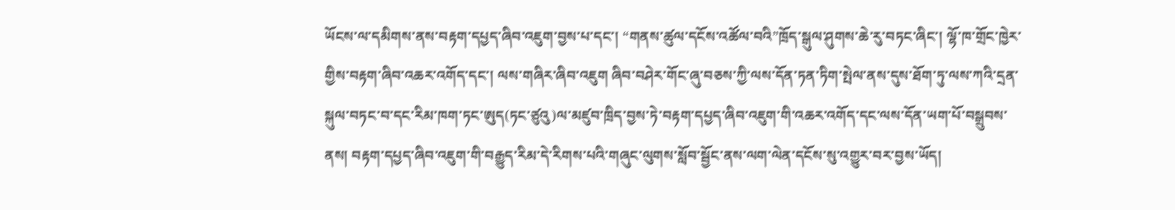ཡོངས་ལ་དམིགས་ནས་བརྟག་དཔྱད་ཞིབ་འཇུག་བྱས་པ་དང་། “གནས་ཚུལ་དངོས་འཚོལ་བའི”ཁྲོད་སྒུལ་ཤུགས་ཆེ་རུ་བཏང་ཞིང་། ལྷོ་ཁ་གྲོང་ཁྱེར་གྱིས་བརྟག་ཞིབ་འཆར་འགོད་དང་། ལས་གཞིར་ཞིབ་འཇུག ཞིབ་བཤེར་གོང་ཞུ་བཅས་ཀྱི་ལས་དོན་ཏན་ཏིག་སྤེལ་ནས་དུས་ཐོག་ཏུ་ལས་ཀའི་དྲན་སྐུལ་བཏང་བ་དང་རིམ་ཁག་ཏང་ཨུད(ཏང་ཙུའུ)ལ་མཛུབ་ཁྲིད་བྱས་ཏེ་བརྟག་དཔྱད་ཞིབ་འཇུག་གི་འཆར་འགོད་དང་ལས་དོན་ཡག་པོ་བསྒྲུབས་ནས། བརྟག་དཔྱད་ཞིབ་འཇུག་གི་བརྒྱུད་རིམ་དེ་རིགས་པའི་གཞུང་ལུགས་སློབ་སྦྱོང་ནས་ལག་ལེན་དངོས་སུ་འགྱུར་བར་བྱས་ཡོད།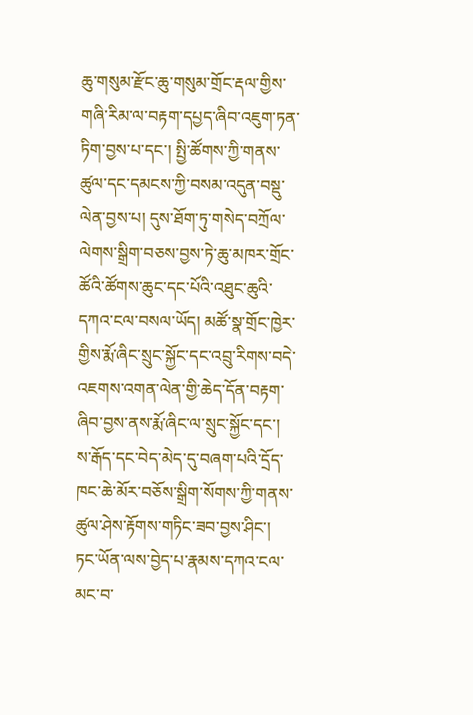ཆུ་གསུམ་རྫོང་ཆུ་གསུམ་གྲོང་རྡལ་གྱིས་གཞི་རིམ་ལ་བརྟག་དཔྱད་ཞིབ་འཇུག་ཏན་ཏིག་བྱས་པ་དང་། སྤྱི་ཚོགས་ཀྱི་གནས་ཚུལ་དང་དམངས་ཀྱི་བསམ་འདུན་བསྡུ་ལེན་བྱས་པ། དུས་ཐོག་ཏུ་གསེད་བཀྲོལ་ལེགས་སྒྲིག་བཅས་བྱས་ཏེ་ཆུ་མཁར་གྲོང་ཚོའི་ཚོགས་ཆུང་དང་པོའི་འཐུང་ཆུའི་དཀའ་ངལ་བསལ་ཡོད། མཚོ་སྣ་གྲོང་ཁྱེར་གྱིས་རྨོ་ཞིང་སྲུང་སྐྱོང་དང་འབྲུ་རིགས་བདེ་འཇགས་འགན་ལེན་གྱི་ཆེད་དོན་བརྟག་ཞིབ་བྱས་ནས་རྨོ་ཞིང་ལ་སྲུང་སྐྱོང་དང་། ས་རྒོད་དང་བེད་མེད་དུ་བཞག་པའི་དྲོད་ཁང་ཆེ་མོར་བཅོས་སྒྲིག་སོགས་ཀྱི་གནས་ཚུལ་ཤེས་རྟོགས་གཏིང་ཟབ་བྱས་ཤིང་། ཏང་ཡོན་ལས་བྱེད་པ་རྣམས་དཀའ་ངལ་མང་བ་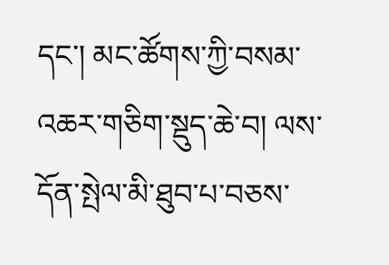དང་། མང་ཚོགས་ཀྱི་བསམ་འཆར་གཅིག་སྡུད་ཆེ་བ། ལས་དོན་སྤེལ་མི་ཐུབ་པ་བཅས་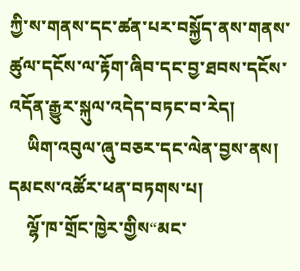ཀྱི་ས་གནས་དང་ཚན་པར་བསྐྱོད་ནས་གནས་ཚུལ་དངོས་ལ་རྟོག་ཞིབ་དང་བྱ་ཐབས་དངོས་འདོན་རྒྱུར་སྐུལ་འདེད་བཏང་བ་རེད།
    ཡིག་འབུལ་ཞུ་བཅར་དང་ལེན་བྱས་ནས། དམངས་འཚོར་ཕན་བཏགས་པ།
    ལྷོ་ཁ་གྲོང་ཁྱེར་གྱིས“མང་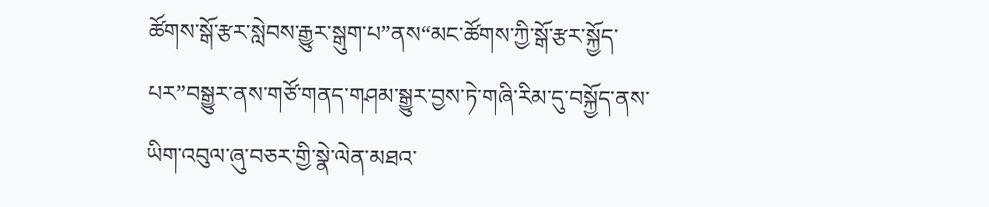ཚོགས་སྒོ་རྩར་སླེབས་རྒྱུར་སྒུག་པ”ནས“མང་ཚོགས་ཀྱི་སྒོ་རྩར་སྐྱོད་པར”བསྒྱུར་ནས་གཙོ་གནད་གཤམ་སྒྱུར་བྱས་ཏེ་གཞི་རིམ་དུ་བསྐྱོད་ནས་ཡིག་འབུལ་ཞུ་བཅར་གྱི་སྣེ་ལེན་མཐའ་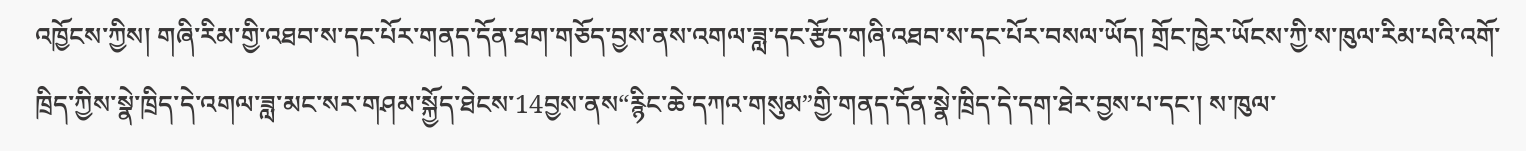འཁྱོངས་ཀྱིས། གཞི་རིམ་གྱི་འཐབ་ས་དང་པོར་གནད་དོན་ཐག་གཅོད་བྱས་ནས་འགལ་ཟླ་དང་རྩོད་གཞི་འཐབ་ས་དང་པོར་བསལ་ཡོད། གྲོང་ཁྱེར་ཡོངས་ཀྱི་ས་ཁུལ་རིམ་པའི་འགོ་ཁྲིད་ཀྱིས་སྣེ་ཁྲིད་དེ་འགལ་ཟླ་མང་སར་གཤམ་སྐྱོད་ཐེངས་14བྱས་ནས“རྙིང་ཆེ་དཀའ་གསུམ”གྱི་གནད་དོན་སྣེ་ཁྲིད་དེ་དག་ཐེར་བྱས་པ་དང་། ས་ཁུལ་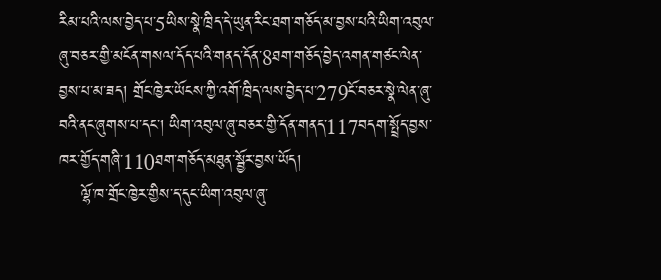རིམ་པའི་ལས་བྱེད་པ་5ཡིས་སྣེ་ཁྲིད་དེ་ཡུན་རིང་ཐག་གཅོད་མ་བྱས་པའི་ཡིག་འབུལ་ཞུ་བཅར་གྱི་མངོན་གསལ་དོད་པའི་གནད་དོན་8ཐག་གཅོད་བྱེད་འགན་གཙང་ལེན་བྱས་པ་མ་ཟད། གྲོང་ཁྱེར་ཡོངས་ཀྱི་འགོ་ཁྲིད་ལས་བྱེད་པ་279ངོ་བཅར་སྣེ་ལེན་ཞུ་བའི་ནང་ཞུགས་པ་དང་། ཡིག་འབུལ་ཞུ་བཅར་གྱི་དོན་གནད་117བདག་སྤྲོད་བྱས་ཁར་གྱོད་གཞི་110ཐག་གཅོད་མཐུན་སྦྱོར་བྱས་ཡོད།
    ལྷོ་ཁ་གྲོང་ཁྱེར་གྱིས་ད་དུང་ཡིག་འབུལ་ཞུ་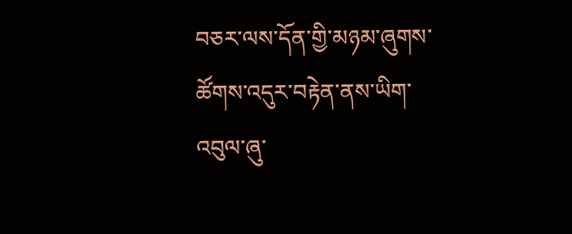བཅར་ལས་དོན་གྱི་མཉམ་ཞུགས་ཚོགས་འདུར་བརྟེན་ནས་ཡིག་འབུལ་ཞུ་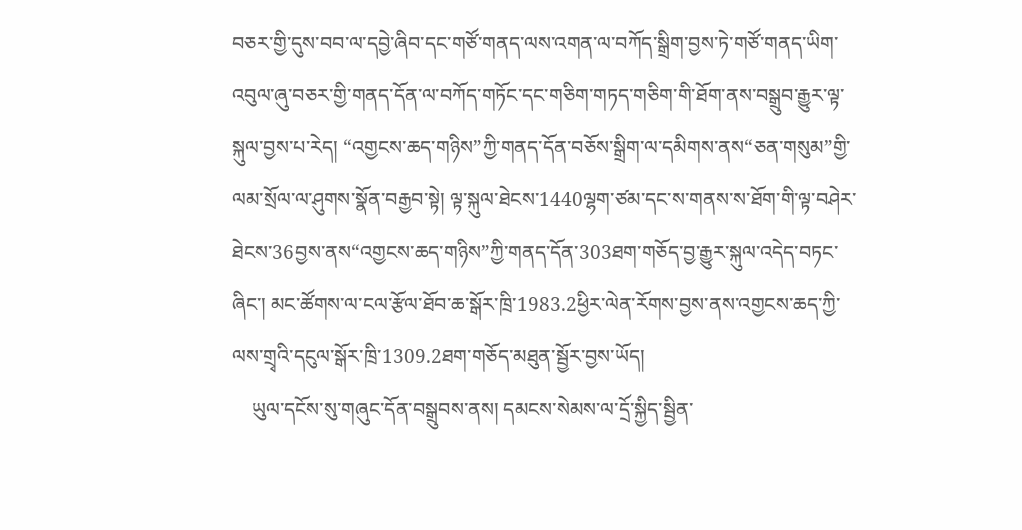བཅར་གྱི་དུས་བབ་ལ་དབྱེ་ཞིབ་དང་གཙོ་གནད་ལས་འགན་ལ་བཀོད་སྒྲིག་བྱས་ཏེ་གཙོ་གནད་ཡིག་འབུལ་ཞུ་བཅར་གྱི་གནད་དོན་ལ་བཀོད་གཏོང་དང་གཅིག་གཏད་གཅིག་གི་ཐོག་ནས་བསྒྲུབ་རྒྱུར་ལྟ་སྐུལ་བྱས་པ་རེད། “འགྱངས་ཆད་གཉིས”ཀྱི་གནད་དོན་བཅོས་སྒྲིག་ལ་དམིགས་ནས“ཅན་གསུམ”གྱི་ལམ་སྲོལ་ལ་ཤུགས་སྣོན་བརྒྱབ་སྟེ། ལྟ་སྐུལ་ཐེངས་1440ལྷག་ཙམ་དང་ས་གནས་ས་ཐོག་གི་ལྟ་བཤེར་ཐེངས་36བྱས་ནས“འགྱངས་ཆད་གཉིས”ཀྱི་གནད་དོན་303ཐག་གཅོད་བྱ་རྒྱུར་སྐུལ་འདེད་བཏང་ཞིང་། མང་ཚོགས་ལ་ངལ་རྩོལ་ཐོབ་ཆ་སྒོར་ཁྲི་1983.2ཕྱིར་ལེན་རོགས་བྱས་ནས་འགྱངས་ཆད་ཀྱི་ལས་གྲྭའི་དངུལ་སྒོར་ཁྲི་1309.2ཐག་གཅོད་མཐུན་སྦྱོར་བྱས་ཡོད།
    ཡུལ་དངོས་སུ་གཞུང་དོན་བསྒྲུབས་ནས། དམངས་སེམས་ལ་དྲོ་སྐྱིད་སྦྱིན་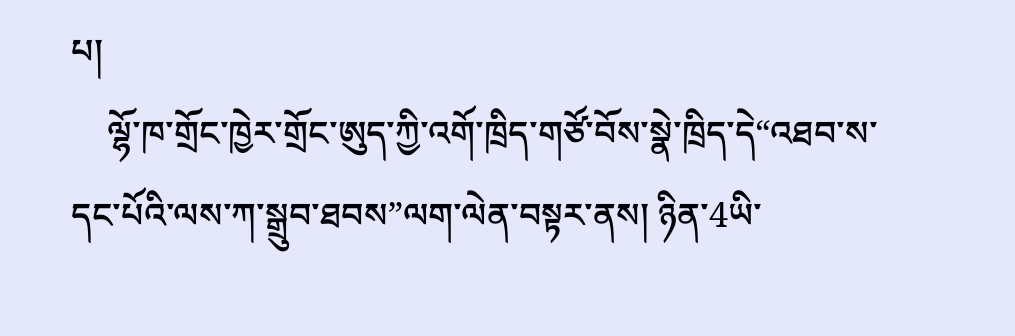པ།
    ལྷོ་ཁ་གྲོང་ཁྱེར་གྲོང་ཨུད་ཀྱི་འགོ་ཁྲིད་གཙོ་བོས་སྣེ་ཁྲིད་དེ“འཐབ་ས་དང་པོའི་ལས་ཀ་སྒྲུབ་ཐབས”ལག་ལེན་བསྟར་ནས། ཉིན་4ཡི་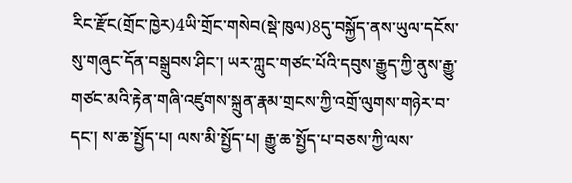རིང་རྫོང(གྲོང་ཁྱེར)4ཡི་གྲོང་གསེབ(སྡེ་ཁུལ)8དུ་བསྐྱོད་ནས་ཡུལ་དངོས་སུ་གཞུང་དོན་བསྒྲུབས་ཤིང་། ཡར་ཀླུང་གཙང་པོའི་དབུས་རྒྱུད་ཀྱི་ནུས་རྒྱུ་གཙང་མའི་རྟེན་གཞི་འཛུགས་སྐྲུན་རྣམ་གྲངས་ཀྱི་འགྲོ་ལུགས་གཉེར་བ་དང་། ས་ཆ་སྤྱོད་པ། ལས་མི་སྤྱོད་པ། རྒྱུ་ཆ་སྤྱོད་པ་བཅས་ཀྱི་ལས་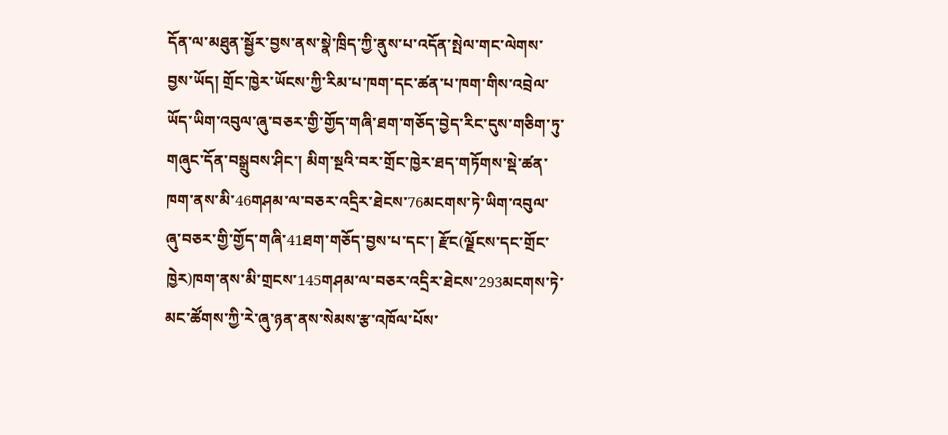དོན་ལ་མཐུན་སྦྱོར་བྱས་ནས་སྣེ་ཁྲིད་ཀྱི་ནུས་པ་འདོན་སྤེལ་གང་ལེགས་བྱས་ཡོད། གྲོང་ཁྱེར་ཡོངས་ཀྱི་རིམ་པ་ཁག་དང་ཚན་པ་ཁག་གིས་འབྲེལ་ཡོད་ཡིག་འབུལ་ཞུ་བཅར་གྱི་གྱོད་གཞི་ཐག་གཅོད་བྱེད་རིང་དུས་གཅིག་ཏུ་གཞུང་དོན་བསྒྲུབས་ཤིང་། མིག་སྔའི་བར་གྲོང་ཁྱེར་ཐད་གཏོགས་སྡེ་ཚན་ཁག་ནས་མི་46གཤམ་ལ་བཅར་འདྲིར་ཐེངས་76མངགས་ཏེ་ཡིག་འབུལ་ཞུ་བཅར་གྱི་གྱོད་གཞི་41ཐག་གཅོད་བྱས་པ་དང་། རྫོང(ལྗོངས་དང་གྲོང་ཁྱེར)ཁག་ནས་མི་གྲངས་145གཤམ་ལ་བཅར་འདྲིར་ཐེངས་293མངགས་ཏེ་མང་ཚོགས་ཀྱི་རེ་ཞུ་ཉན་ནས་སེམས་རྩ་འཁོལ་པོས་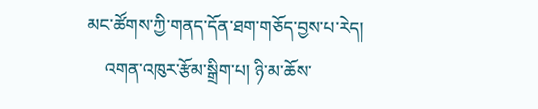མང་ཚོགས་ཀྱི་གནད་དོན་ཐག་གཅོད་བྱས་པ་རེད།
    འགན་འཁུར་རྩོམ་སྒྲིག་པ། ཉི་མ་ཆོས་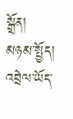སྒྲོན།
མཉམ་སྤྱོད།
འབྲེལ་ཡོད་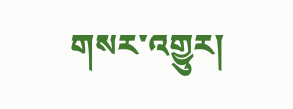གསར་འགྱུར།